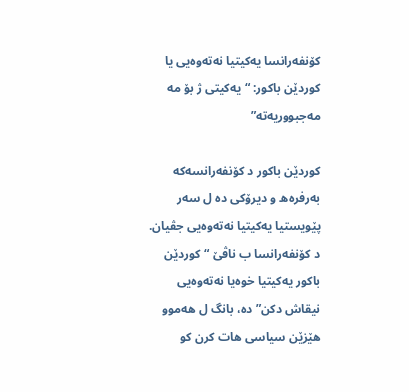کۆنفەرانسا یەکیتیا نەتەوەیی یا کوردێن باکور: “یەکیتی ژ بۆ مە مەجبووریەتە”

کوردێن باکور د کۆنفەرانسەکە بەرفرەھ و دیرۆکی دە ل سەر پێویستیا یەکیتیا نەتەوەیی جڤیان. د کۆنفەرانسا ب ناڤێ “کوردێن باکور یەکیتیا خوەیا نەتەوەیی نیقاش دکن” دە، بانگ ل ھەموو ھێزێن سیاسی ھات کرن کو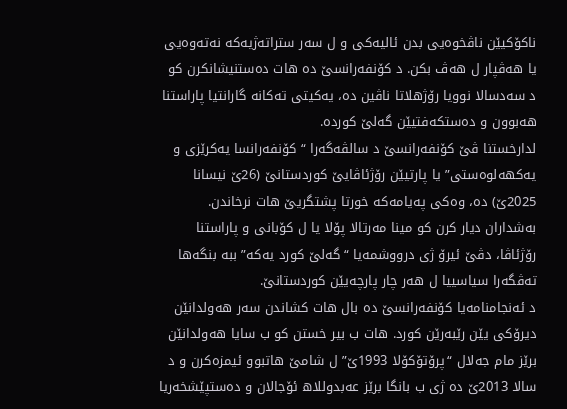ناکۆکیێن ناڤخوەیی بدن ئالیەکی و ل سەر ستراتەژیەکە نەتەوەیی یا ھەڤپار ل ھەڤ بکن. د کۆنفەرانسێ دە ھات دەستنیشانکرن کو د سەدسالا نوویا رۆژھلاتا ناڤین دە، یەکیتی تەکانە گارانتیا پاراستنا ھەبوون و دەستکەفتیێن گەلێ کوردە.
لدارخستنا ڤێ کۆنفەرانسێ د سالڤەگەرا “کۆنفەرانسا یەکرێزی و یەکھەلوەستی”یا پارتیێن رۆژئاڤایێ کوردستانێ (26ێ نیسانا 2025ێ) دە، وەکی پەیامەکە خورتا پشتگریێ ھات نرخاندن. بەشداران دیار کرن کو مینا مەرتالا پۆلا یا ل کۆبانی و پاراستنا رۆژئاڤا، دڤێ ئیرۆ ژی درووشمەیا “گەلێ کورد یەکە” ببە بنگەھا تەڤگەرا سیاسییا ل ھەر چار پارچەیێن کوردستانێ.
د ئەنجامنامەیا کۆنفەرانسێ دە بال ھات کشاندن سەر ھەولدانێن دیرۆکی یێن رێبەرێن کورد. ھات ب بیر خستن کو ب سایا ھەولدانێن برێز مام جەلال “پرۆتۆکۆلا 1993ێ” ل شامێ ھاتبوو ئیمزەکرن و د سالا 2013ێ دە ژی ب بانگا برێز عەبدوللاھ ئۆجالان و دەستپێشخەریا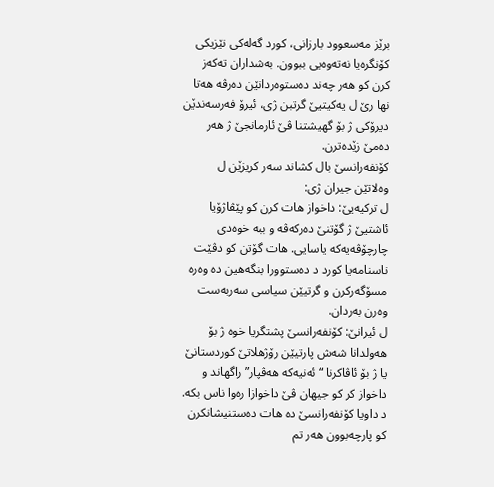برێز مەسعوود بارزانی، کورد گەلەکی نێزیکی کۆنگرەیا نەتەوەیی ببوون. بەشداران تەکەز کرن کو ھەر چەند دەستوەردانێن دەرڤە ھەتا نھا رێ ل یەکیتیێ گرتبن ژی، ئیرۆ فەرسەندێن دیرۆکی ژ بۆ گھیشتنا ڤێ ئارمانجێ ژ ھەر دەمێ زێدەترن.
کۆنفەرانسێ بال کشاند سەر کریزێن ل وەلاتێن جیران ژی:
ل ترکیەیێ: داخواز ھات کرن کو پێڤاژۆیا ئاشتیێ ژ گۆتنێ دەرکەڤە و ببە خوەدی چارچۆڤەیەکە یاسایی. ھات گۆتن کو دڤێت ناسنامەیا کورد د دەستوورا بنگەهین دە وەرە مسۆگەرکرن و گرتیێن سیاسی سەربەست وەرن بەردان.
ل ئیرانێ: کۆنفەرانسێ پشتگریا خوە ژ بۆ ھەولدانا شەش پارتیێن رۆژھلاتێ کوردستانێ یا ژ بۆ ئاڤاکرنا “ئەنیەکە ھەڤپار” راگھاند و داخواز کر کو جیھان ڤێ داخوازا رەوا ناس بکە.
د داویا کۆنفەرانسێ دە ھات دەستنیشانکرن کو پارچەبوون ھەر تم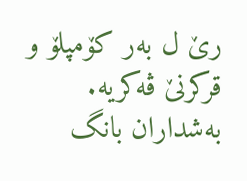رێ ل بەر کۆمپلۆ و قرکرنێ ڤەکریە. بەشداران بانگ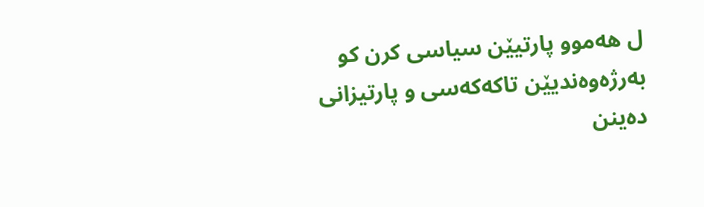ل ھەموو پارتیێن سیاسی کرن کو بەرژەوەندیێن تاکەکەسی و پارتیزانی دەینن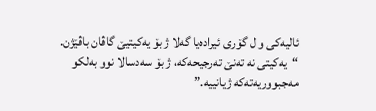ئالیەکی و ل گۆری ئیرادەیا گەلا ژ بۆ یەکیتیێ گاڤان باڤێژن. “یەکیتی نە تەنێ تەرجیحەکە، ژ بۆ سەدسالا نوو بەلکو مەجبووریەتەکە ژیانییە.”